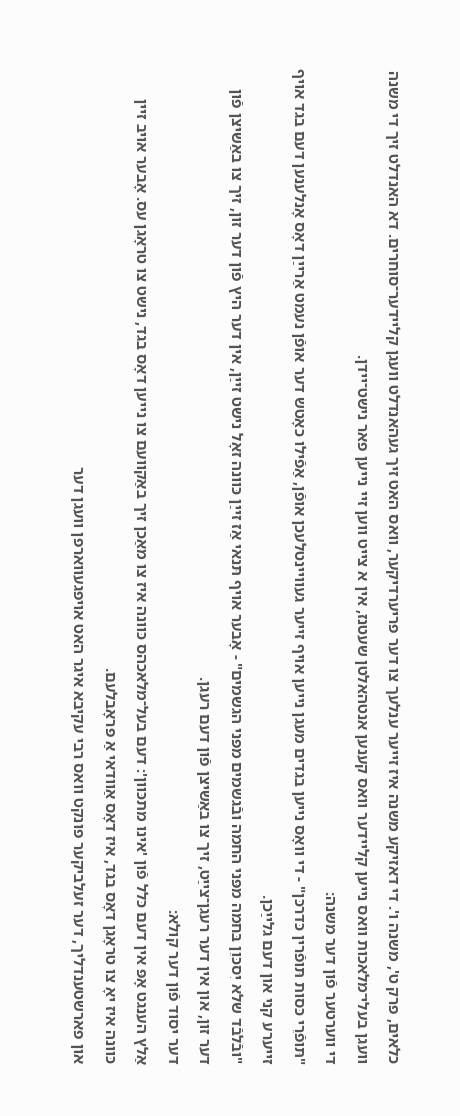כלאים, פרק ט', משנה ו'. די דאזיקע משנה איז זייער ענלעך צו דער פריערדיקער, וואס האט זיך געהאנדלט וועגן קליידער־סוחרים. דא האנדלט זיך די משנה וועגן בעלי־מלאכות וואס נייען קליידער וואס קענען אנטהאלטן שעטנז, אין א צייט ווען זיי נייען פאר נישט־יידן.
די ווערטער פֿון דער משנה:
"תּופֿרֵי כּסות תּופֿרין כּדרכּן" - די וואָס נייען בגדים מעגן נייען אויף זייער געוויינטלעכן אופֿן, אַפֿילו כאָטש דער אופֿן נעמט אַרייַן דאָס אָנלענען דעם בגד אויף זייערע קני און דעם גלייַכן.
"ובֿלבֿד שלא יִסכּוֵן בּחמה מפּני החמה ובֿגשמים מפּני הגשמים" - אָבער אויף תּנאי אַז זייַן כּוונה זאָל נישט זייַן, אין דער היץ פֿון דער זון, זיך צו באַשיצן פֿון דער זון, און אין דער רעגן־צייַט, זיך צו באַשיצן פֿון דעם רעגן.
דער יסוד פֿון דער קולא:
אַלץ הענגט אָפּ אין דעם כּלל פֿון 'אינו מתכּוון': דעם בעל־מלאכהס כּוונה איז צו מאַכן זיך באַקוועם צו נייען דאָס בגד, נישט צו טראָגן עס. אָבער אויב זיין כּוונה איז יאָ צו טראָגן דאָס בגד, איז דאָס אַוודאי אַ פּראָבלעם.
און פארשטענדליך, דער זעלביקער פונקט וואס רבי עקיבא איגר האט אויפגעווארפן וועגן דער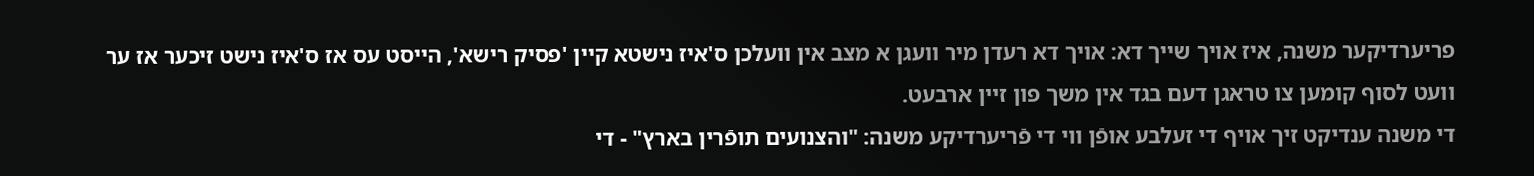פריערדיקער משנה, איז אויך שייך דא: אויך דא רעדן מיר וועגן א מצב אין וועלכן ס'איז נישטא קיין 'פסיק רישא', הייסט עס אז ס'איז נישט זיכער אז ער וועט לסוף קומען צו טראגן דעם בגד אין משך פון זיין ארבעט.
די משנה ענדיקט זיך אויף די זעלבע אופֿן ווי די פֿריערדיקע משנה: "והצנועים תופֿרין בארץ" - די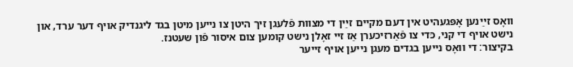וואָס זײַנען אָפּגעהיט אין דעם מקיים זײַן די מצוות פֿלעגן זיך היטן צו נייען מיטן בגד ליגנדיק אויף דער ערד, און נישט אויף די קני, כּדי צו פֿאַרזיכערן אַז זיי זאָלן נישט קומען צום איסור פֿון שעטנז.
בקיצור: די וואָס נייען בגדים מעגן נייען אויף זייער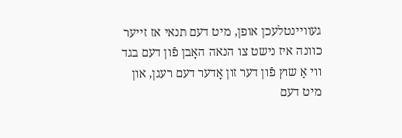געוויינטלעכן אופן, מיט דעם תנאי אז זייער כוונה איז נישט צו הנאה האָבן פֿון דעם בגד ווי אַ שוץ פֿון דער זון אָדער דעם רעגן, און מיט דעם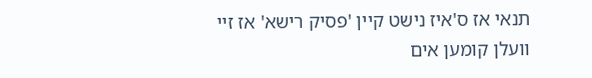תנאי אז ס'איז נישט קיין 'פסיק רישא' אז זיי וועלן קומען אים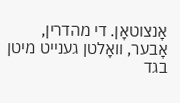אָנצוטאָן. די מהדרין, אָבער, וואָלטן גענייט מיטן בגד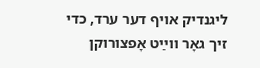ליגנדיק אויף דער ערד, כדי זיך גאָר ווײַט אָפצורוקן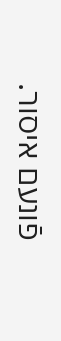פֿונעם איסור.